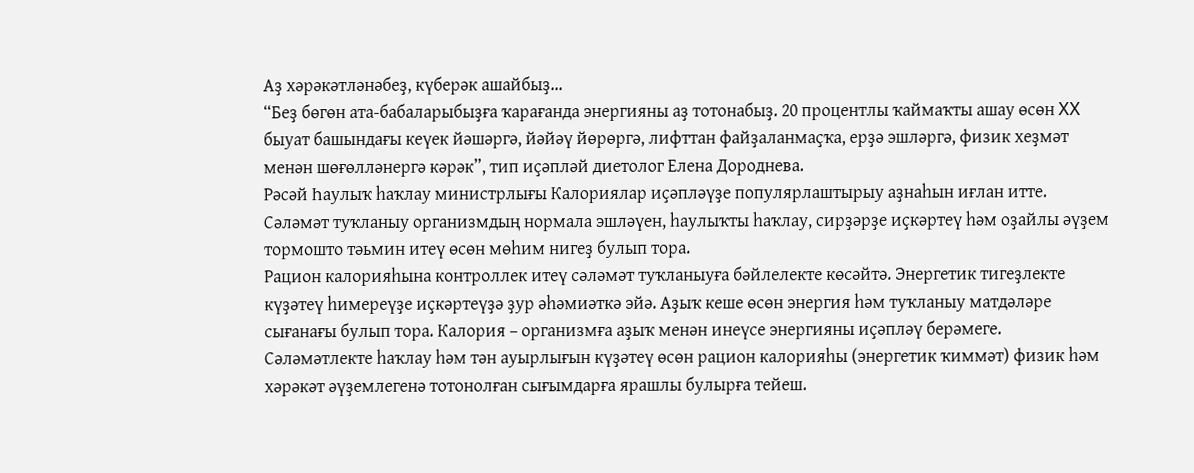Аҙ хәрәкәтләнәбеҙ, күберәк ашайбыҙ...
“Беҙ бөгөн ата-бабаларыбыҙға ҡарағанда энергияны аҙ тотонабыҙ. 20 процентлы ҡаймаҡты ашау өсөн XX быуат башындағы кеүек йәшәргә, йәйәү йөрөргә, лифттан файҙаланмаҫҡа, ерҙә эшләргә, физик хеҙмәт менән шөғөлләнергә кәрәк”, тип иҫәпләй диетолог Елена Дороднева.
Рәсәй Һаулыҡ һаҡлау министрлығы Калориялар иҫәпләүҙе популярлаштырыу аҙнаһын иғлан итте.
Сәләмәт туҡланыу организмдың нормала эшләүен, һаулыҡты һаҡлау, сирҙәрҙе иҫкәртеү һәм оҙайлы әүҙем тормошто тәьмин итеү өсөн мөһим нигеҙ булып тора.
Рацион калорияһына контроллек итеү сәләмәт туҡланыуға бәйлелекте көсәйтә. Энергетик тигеҙлекте күҙәтеү һимереүҙе иҫкәртеүҙә ҙур әһәмиәткә эйә. Аҙыҡ кеше өсөн энергия һәм туҡланыу матдәләре сығанағы булып тора. Калория – организмға аҙыҡ менән инеүсе энергияны иҫәпләү берәмеге. Сәләмәтлекте һаҡлау һәм тән ауырлығын күҙәтеү өсөн рацион калорияһы (энергетик ҡиммәт) физик һәм хәрәкәт әүҙемлегенә тотонолған сығымдарға ярашлы булырға тейеш.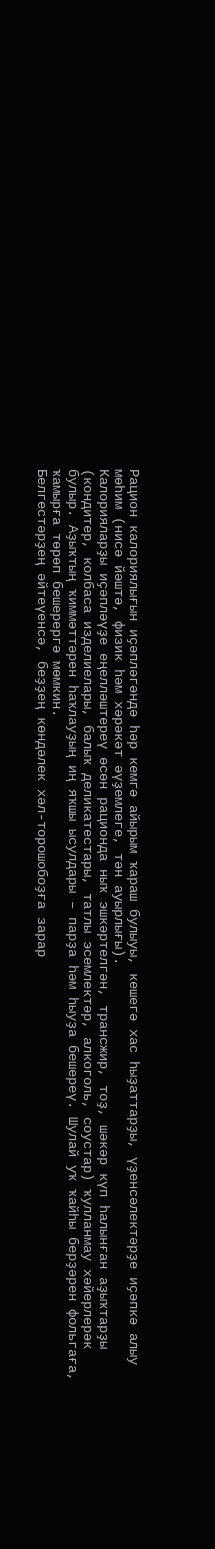Рацион калориялығын иҫәпләгәндә һәр кемгә айырым ҡараш булыуы, кешегә хас һыҙаттарҙы, үҙенсәлектәрҙе иҫәпкә алыу мөһим (нисә йәштә, физик һәм хәрәкәт әүҙемлеге, тән ауырлығы).
Калорияларҙы иҫәпләүҙе еңелләштереү өсөн рационда ныҡ эшкәртелгән, трансжир, тоҙ, шәкәр күп һалынған аҙыҡтарҙы (кондитер, колбаса изделиелары, балыҡ деликатестары, татлы эсемлектәр, алкоголь, соустар) ҡулланмау хәйерлерәк булыр. Аҙыҡтың ҡиммәттәрен һаҡлауҙың иң яҡшы ысулдары – парҙа һәм һыуҙа бешереү. Шулай уҡ ҡайһы берҙәрен фольгаға, ҡамырға төрөп бешерергә мөмкин.
Белгестәрҙең әйтеүенсә, беҙҙең көндәлек хәл-торошобоҙға зарар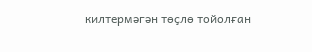килтермәгән төҫлө тойолған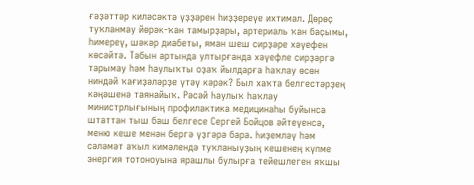ғәҙәттәр киләсәктә үҙҙәрен һиҙҙереүе ихтимал. Дөрөҫ туҡланмау йөрәк-ҡан тамырҙары, артериаль ҡан баҫымы, һимереү, шәкәр диабеты, яман шеш сирҙәре хәүефен көсәйтә. Табын артында ултырғанда хәүефле сирҙәргә тарымау һәм һаулыҡты оҙаҡ йылдарға һаҡлау өсөн ниндәй ҡағиҙәләрҙе үтәү кәрәк? Был хаҡта белгестәрҙең кәңәшенә таянайыҡ. Рәсәй Һаулыҡ һаҡлау министрлығының профилактика медицинаһы буйынса штаттан тыш баш белгесе Сергей Бойцов әйтеүенсә, меню кеше менән бергә үҙгәрә бара. Һиҙемләү һәм сәләмәт аҡыл кимәлендә туҡланыуҙың кешенең күпме энергия тотоноуына ярашлы булырға тейешлеген яҡшы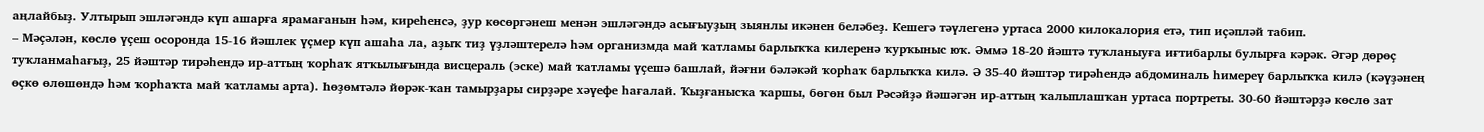аңлайбыҙ. Ултырып эшләгәндә күп ашарға ярамағанын һәм, киреһенсә, ҙур көсөргәнеш менән эшләгәндә асығыуҙың зыянлы икәнен беләбеҙ. Кешегә тәүлегенә уртаса 2000 килокалория етә, тип иҫәпләй табип.
– Мәҫәлән, көслө үҫеш осоронда 15-16 йәшлек үҫмер күп ашаһа ла, аҙыҡ тиҙ үҙләштерелә һәм организмда май ҡатламы барлыҡҡа килеренә ҡурҡыныс юҡ. Әммә 18-20 йәштә туҡланыуға иғтибарлы булырға кәрәк. Әгәр дөрөҫ туҡланмаһағыҙ, 25 йәштәр тирәһендә ир-аттың ҡорһаҡ ятҡылығында висцераль (эске) май ҡатламы үҫешә башлай, йәғни бәләкәй ҡорһаҡ барлыҡҡа килә. Ә 35-40 йәштәр тирәһендә абдоминаль һимереү барлыҡҡа килә (кәүҙәнең өҫкө өлөшөндә һәм ҡорһаҡта май ҡатламы арта). Һөҙөмтәлә йөрәк-ҡан тамырҙары сирҙәре хәүефе һағалай. Ҡыҙғанысҡа ҡаршы, бөгөн был Рәсәйҙә йәшәгән ир-аттың ҡалыплашҡан уртаса портреты. 30-60 йәштәрҙә көслө зат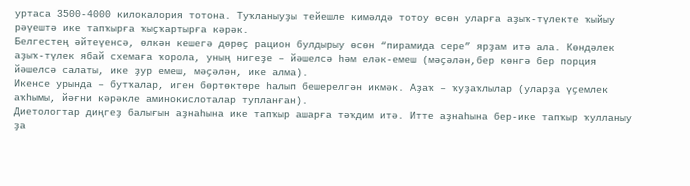уртаса 3500-4000 килокалория тотона. Туҡланыуҙы тейешле кимәлдә тотоу өсөн уларға аҙыҡ-түлекте ҡыйыу рәүештә ике тапҡырға ҡыҫҡартырға кәрәк.
Белгестең әйтеүенсә, өлкән кешегә дөрөҫ рацион булдырыу өсөн “пирамида сере” ярҙам итә ала. Көндәлек аҙыҡ-түлек ябай схемаға ҡорола, уның нигеҙе – йәшелсә һәм еләк-емеш (мәҫәлән,бер көнгә бер порция йәшелсә салаты, ике ҙур емеш, мәҫәлән, ике алма).
Икенсе урында – бутҡалар, иген бөртөктөре һалып бешерелгән икмәк. Аҙаҡ – ҡуҙаҡлылар (уларҙа үҫемлек аҡһымы, йәғни кәрәкле аминокислоталар тупланған).
Диетологтар диңгеҙ балығын аҙнаһына ике тапҡыр ашарға тәҡдим итә. Итте аҙнаһына бер-ике тапҡыр ҡулланыу ҙа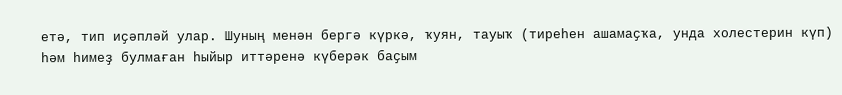етә, тип иҫәпләй улар. Шуның менән бергә күркә, ҡуян, тауыҡ (тиреһен ашамаҫҡа, унда холестерин күп) һәм һимеҙ булмаған һыйыр иттәренә күберәк баҫым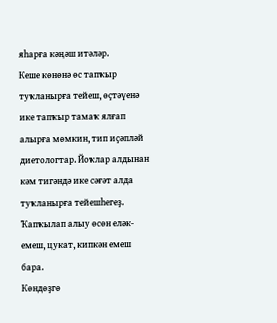яһарға кәңәш итәләр.
Кеше көнөнә өс тапҡыр туҡланырға тейеш, өҫтәүенә ике тапҡыр тамаҡ ялғап алырға мөмкин, тип иҫәпләй диетологтар. Йоҡлар алдынан кәм тигәндә ике сәғәт алда туҡланырға тейешһегеҙ. Ҡапҡылап алыу өсөн еләк-емеш, цукат, кипкән емеш бара.
Көндөҙгө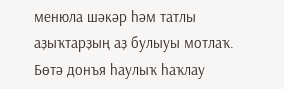менюла шәкәр һәм татлы аҙыҡтарҙың аҙ булыуы мотлаҡ. Бөтә донъя һаулыҡ һаҡлау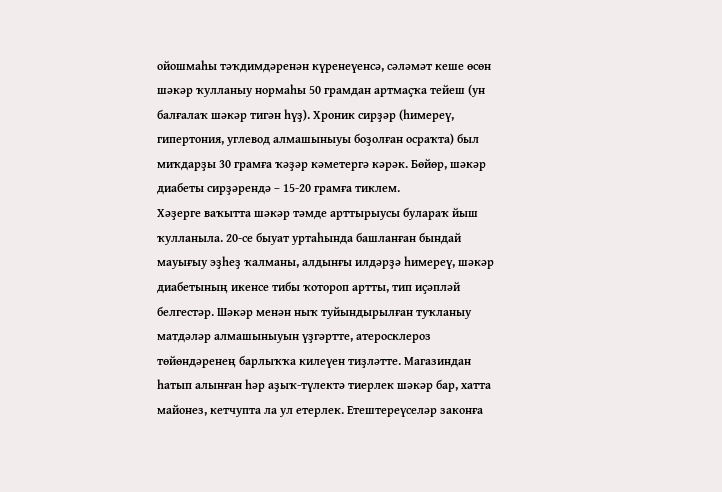ойошмаһы тәҡдимдәренән күренеүенсә, сәләмәт кеше өсөн шәкәр ҡулланыу нормаһы 50 грамдан артмаҫҡа тейеш (ун балғалаҡ шәкәр тигән һүҙ). Хроник сирҙәр (һимереү, гипертония, углевод алмашыныуы боҙолған осраҡта) был миҡдарҙы 30 грамға ҡәҙәр кәметергә кәрәк. Бөйөр, шәкәр диабеты сирҙәрендә – 15-20 грамға тиклем.
Хәҙерге ваҡытта шәкәр тәмде арттырыусы булараҡ йыш ҡулланыла. 20-се быуат уртаһында башланған бындай мауығыу эҙһеҙ ҡалманы, алдынғы илдәрҙә һимереү, шәкәр диабетының икенсе тибы ҡотороп артты, тип иҫәпләй белгестәр. Шәкәр менән ныҡ туйындырылған туҡланыу матдәләр алмашыныуын үҙгәртте, атеросклероз төйөндәренең барлыҡҡа килеүен тиҙләтте. Магазиндан һатып алынған һәр аҙыҡ-түлектә тиерлек шәкәр бар, хатта майонез, кетчупта ла ул етерлек. Етештереүселәр законға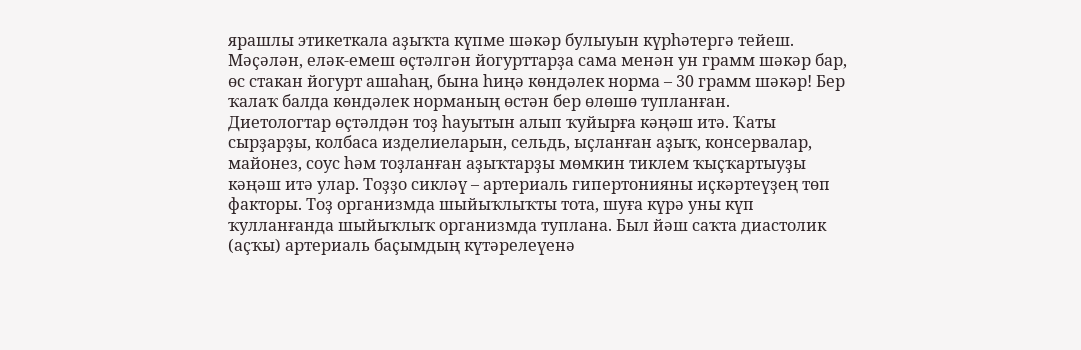ярашлы этикеткала аҙыҡта күпме шәкәр булыуын күрһәтергә тейеш. Мәҫәлән, еләк-емеш өҫтәлгән йогурттарҙа сама менән ун грамм шәкәр бар, өс стакан йогурт ашаһаң, бына һиңә көндәлек норма – 30 грамм шәкәр! Бер ҡалаҡ балда көндәлек норманың өстән бер өлөшө тупланған.
Диетологтар өҫтәлдән тоҙ һауытын алып ҡуйырға кәңәш итә. Ҡаты сырҙарҙы, колбаса изделиеларын, сельдь, ыҫланған аҙыҡ, консервалар, майонез, соус һәм тоҙланған аҙыҡтарҙы мөмкин тиклем ҡыҫҡартыуҙы кәңәш итә улар. Тоҙҙо сикләү – артериаль гипертонияны иҫкәртеүҙең төп факторы. Тоҙ организмда шыйыҡлыҡты тота, шуға күрә уны күп ҡулланғанда шыйыҡлыҡ организмда туплана. Был йәш саҡта диастолик (аҫҡы) артериаль баҫымдың күтәрелеүенә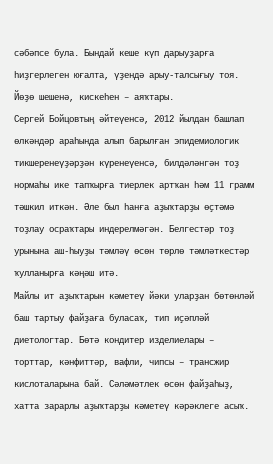сәбәпсе була. Бындай кеше күп дарыуҙарға һиҙгерлеген юғалта, үҙендә арыу-талсығыу тоя. Йөҙө шешенә, кискеһен – аяҡтары.
Сергей Бойцовтың әйтеүенсә, 2012 йылдан башлап өлкәндәр араһында алып барылған эпидемиологик тикшеренеүҙәрҙән күренеүенсә, билдәләнгән тоҙ нормаһы ике тапҡырға тиерлек артҡан һәм 11 грамм тәшкил иткән. Әле был һанға аҙыҡтарҙы өҫтәмә тоҙлау осраҡтары индерелмәгән. Белгестәр тоҙ урынына аш-һыуҙы тәмләү өсөн төрлө тәмләткестәр ҡулланырға кәңәш итә.
Майлы ит аҙыҡтарын кәметеү йәки уларҙан бөтөнләй баш тартыу файҙаға буласаҡ, тип иҫәпләй диетологтар. Бөтә кондитер изделиелары – торттар, кәнфиттәр, вафли, чипсы – трансжир кислоталарына бай. Сәләмәтлек өсөн файҙаһыҙ, хатта зарарлы аҙыҡтарҙы кәметеү кәрәклеге асыҡ.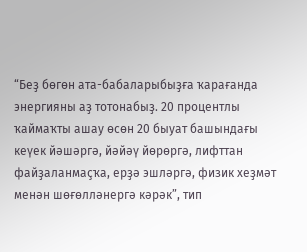“Беҙ бөгөн ата-бабаларыбыҙға ҡарағанда энергияны аҙ тотонабыҙ. 20 процентлы ҡаймаҡты ашау өсөн 20 быуат башындағы кеүек йәшәргә, йәйәү йөрөргә, лифттан файҙаланмаҫҡа, ерҙә эшләргә, физик хеҙмәт менән шөғөлләнергә кәрәк”, тип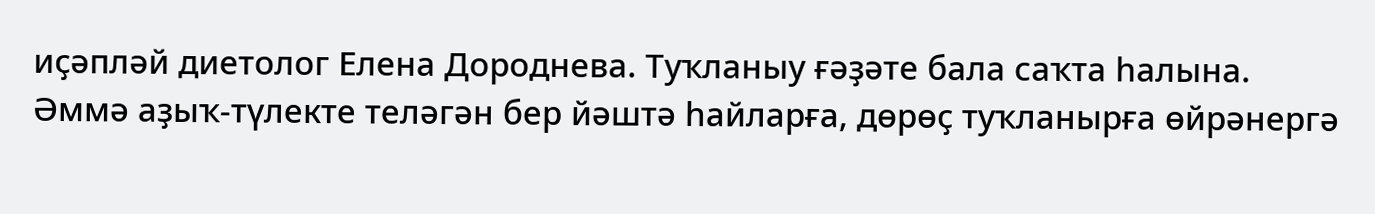иҫәпләй диетолог Елена Дороднева. Туҡланыу ғәҙәте бала саҡта һалына. Әммә аҙыҡ-түлекте теләгән бер йәштә һайларға, дөрөҫ туҡланырға өйрәнергә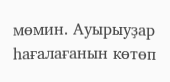мөмин. Ауырыуҙар һағалағанын көтөп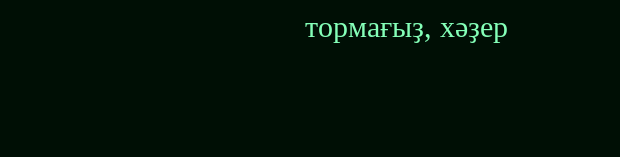тормағыҙ, хәҙер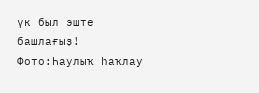үк был эште башлағыҙ!
Фото:Һаулыҡ һаҡлау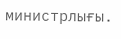министрлығы.